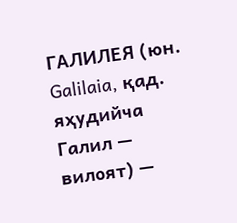ГАЛИЛЕЯ (юн. Galilaia, қад. яҳудийча Галил — вилоят) —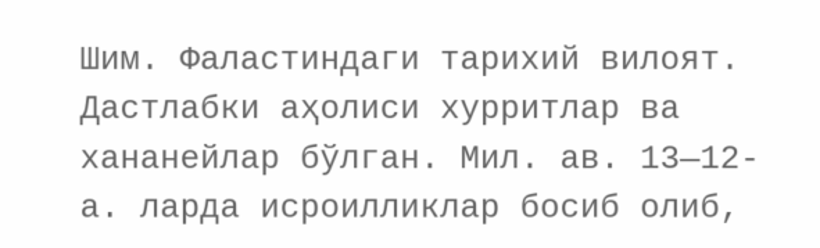Шим. Фаластиндаги тарихий вилоят. Дастлабки аҳолиси хурритлар ва хананейлар бўлган. Мил. ав. 13—12-а. ларда исроилликлар босиб олиб,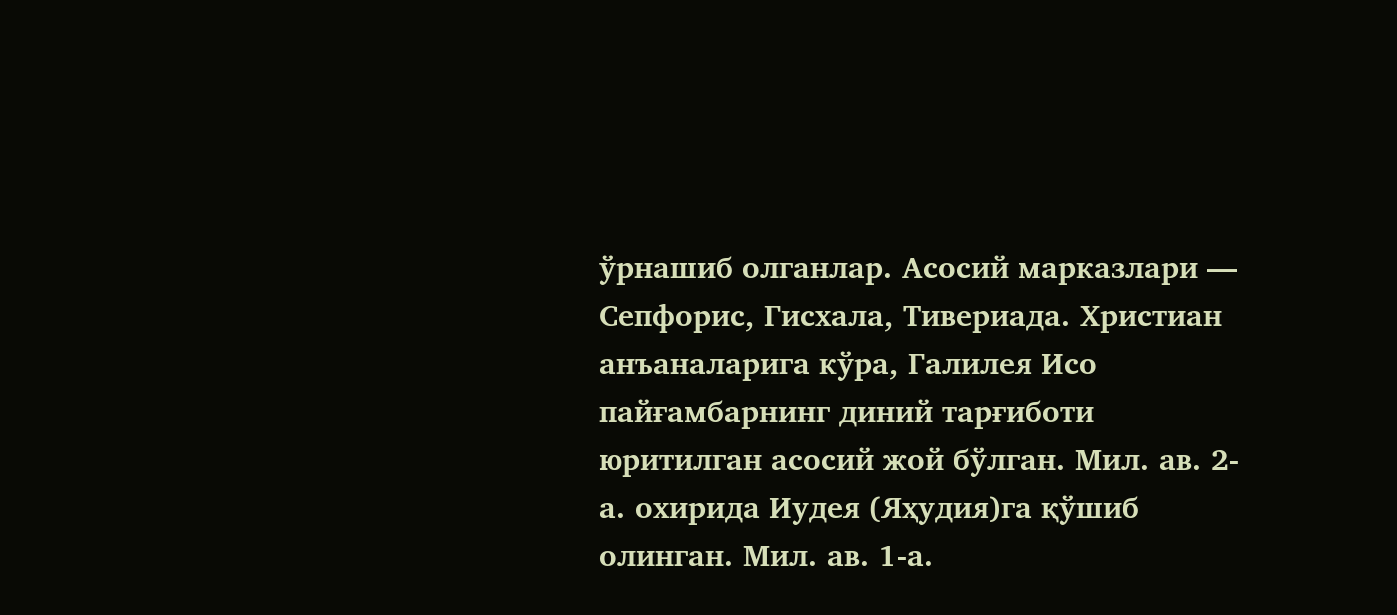ўрнашиб олганлар. Асосий марказлари — Сепфорис, Гисхала, Тивериада. Христиан анъаналарига кўра, Галилея Исо пайғамбарнинг диний тарғиботи юритилган асосий жой бўлган. Мил. ав. 2-а. охирида Иудея (Яҳудия)га қўшиб олинган. Мил. ав. 1-а.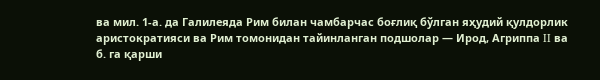ва мил. 1-а. да Галилеяда Рим билан чамбарчас боғлиқ бўлган яҳудий қулдорлик аристократияси ва Рим томонидан тайинланган подшолар — Ирод, Агриппа II ва б. га қарши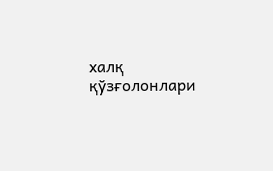халқ қўзғолонлари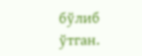бўлиб ўтган.